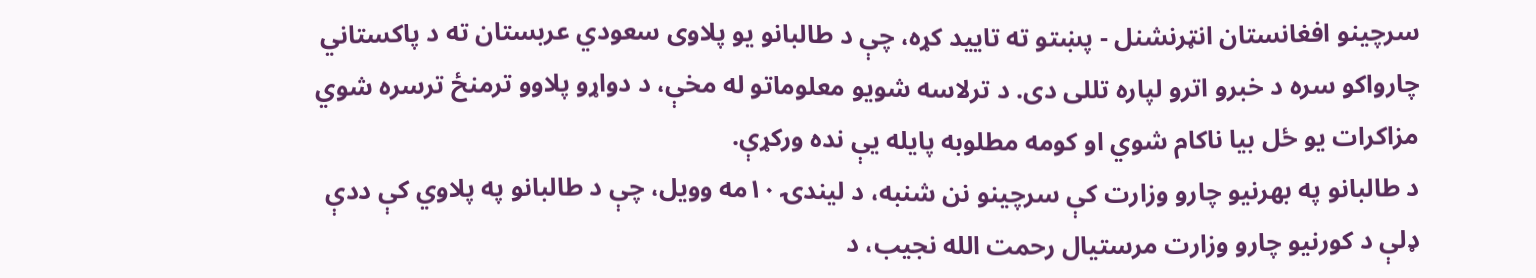سرچینو افغانستان انټرنشنل - پښتو ته تایید کړه، چې د طالبانو یو پلاوی سعودي عربستان ته د پاکستاني چارواکو سره د خبرو اترو لپاره تللی دی. د ترلاسه شویو معلوماتو له مخې، د دواړو پلاوو ترمنځ ترسره شوي مزاکرات یو ځل بیا ناکام شوي او کومه مطلوبه پایله یې نده ورکړې.
د طالبانو په بهرنیو چارو وزارت کې سرچینو نن شنبه، د لیندۍ ۱۰مه وویل، چې د طالبانو په پلاوي کې ددې ډلې د کورنیو چارو وزارت مرستیال رحمت الله نجیب، د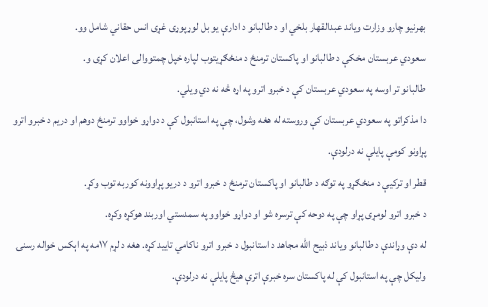بهرنیو چارو وزارت ویاند عبدالقهار بلخي او د طالبانو د ادارې یو بل لوړپوړی غړی انس حقاني شامل وو.
سعودي عربستان مخکې د طالبانو او پاکستان ترمنځ د منځګړیتوب لپاره خپل چمتووالی اعلان کړی و.
طالبانو تر اوسه په سعودي عربستان کې د خبرو اترو په اړه څه نه دي ویلي.
دا مذکراتو په سعودي عربستان کې وروسته له هغه وشول، چې په استانبول کې د دواړو خواوو ترمنځ دوهم او دریم د خبرو اترو پړاونو کومې پایلې نه درلودې.
قطر او ترکیې د منځګړو په توګه د طالبانو او پاکستان ترمنځ د خبرو اترو د دریو پړاوونه کوربه توب وکړ.
د خبرو اترو لومړی پړاو چې په دوحه کې ترسره شو او دواړو خواوو په سمدستي اوربند هوکړه وکړه.
له دې وړاندې د طالبانو ویاند ذبیح الله مجاهد د استانبول د خبرو اترو ناکامي تایید کړه. هغه د لړم ۱۷مه په اېکس خواله رسنۍ ولیکل چې په استانبول کې له پاکستان سره خبرې اترې هیڅ پایلې نه درلودې.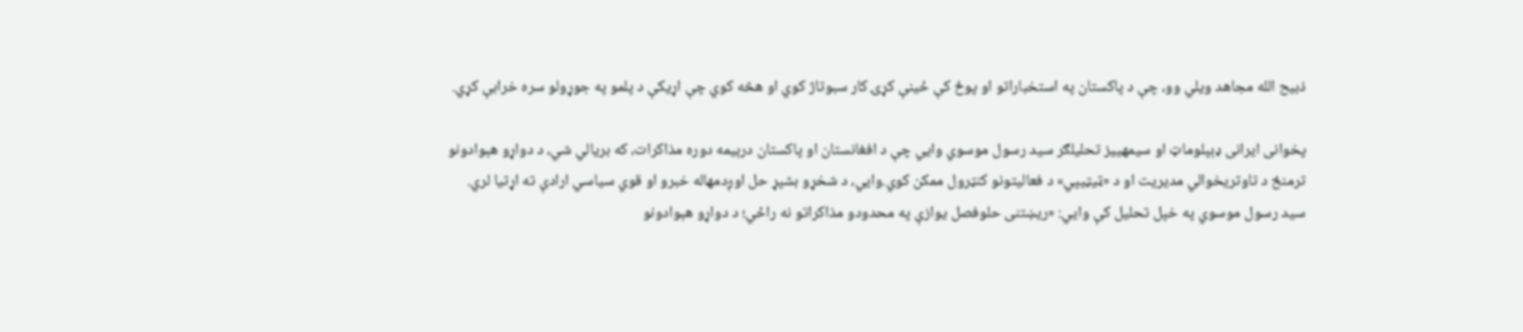ذبیح الله مجاهد ویلي وو، چې د پاکستان په استخباراتو او پوځ کې ځینې کړۍ کار سبوتاژ کوي او هڅه کوي چې اړیکې د پلمو په جوړولو سره خرابې کړي.

پخوانی ایرانی ډېپلوماټ او سیمهییز تحلیلګر سید رسول موسوي وايي چې د افغانستان او پاکستان درېیمه دوره مذاکرات، که بریالي شي، د دواړو هېوادونو ترمنځ د تاوتریخوالي مدیریت او د «ټيټيپي» د فعالیتونو کنټرول ممکن کوي.وایي، د شخړو بشپړ حل اوږدمهاله خبرو او قوي سیاسي ارادې ته اړتیا لري.
سید رسول موسوي په خپل تحلیل کې وايي: «ريښتنی حلوفصل یوازې په محدودو مذاکراتو نه راځي؛ د دواړو هېوادونو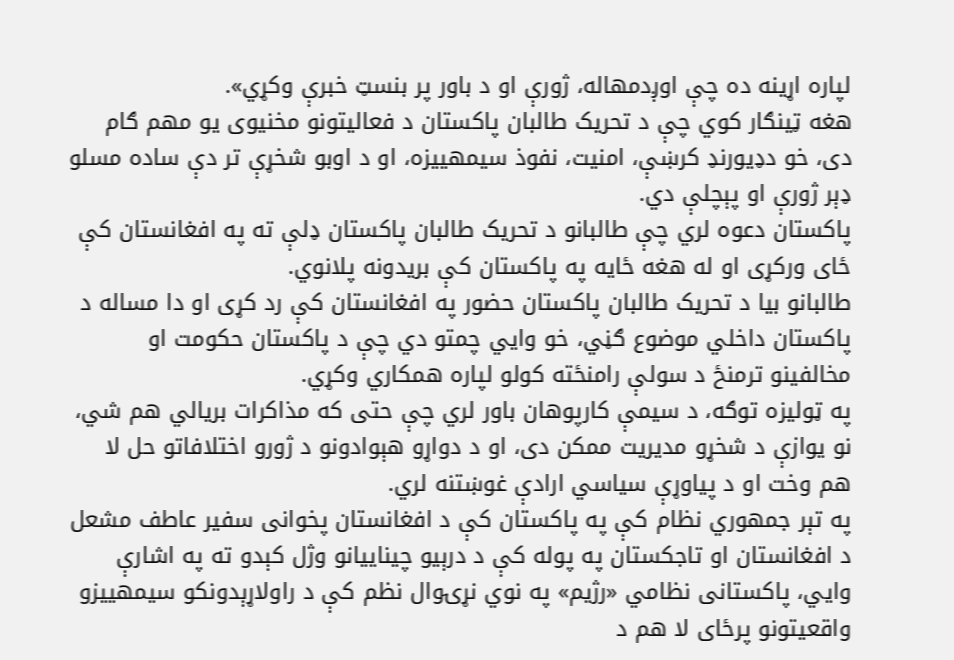لپاره اړینه ده چې اوږدمهاله، ژورې او د باور پر بنسټ خبرې وکړي».
هغه ټینګار کوي چې د تحریک طالبان پاکستان د فعالیتونو مخنیوی یو مهم ګام دی، خو دډيورنډ کرښې، امنیت، نفوذ سیمهییزه، او د اوبو شخړې تر دې ساده مسلو ډېر ژورې او پېچلې دي.
پاکستان دعوه لري چې طالبانو د تحریک طالبان پاکستان ډلې ته په افغانستان کې ځای ورکړی او له هغه ځایه په پاکستان کې بریدونه پلانوي.
طالبانو بیا د تحریک طالبان پاکستان حضور په افغانستان کې رد کړی او دا مساله د پاکستان داخلي موضوع ګڼي، خو وايي چمتو دي چې د پاکستان حکومت او مخالفینو ترمنځ د سولې رامنځته کولو لپاره همکاري وکړي.
په ټولیزه توګه، د سیمې کارپوهان باور لري چې حتی که مذاکرات بریالي هم شي، نو یوازې د شخړو مدیریت ممکن دی، او د دواړو هېوادونو د ژورو اختلافاتو حل لا هم وخت او د پیاوړې سیاسي ارادې غوښتنه لري.
په تېر جمهوري نظام کې په پاکستان کې د افغانستان پخوانی سفیر عاطف مشعل د افغانستان او تاجکستان په پوله کې د درېیو چیناییانو وژل کېدو ته په اشارې وايي، پاکستانی نظامي «رژیم» په نوي نړۍوال نظم کې د راولاړېدونکو سیمهییزو واقعیتونو پرځای لا هم د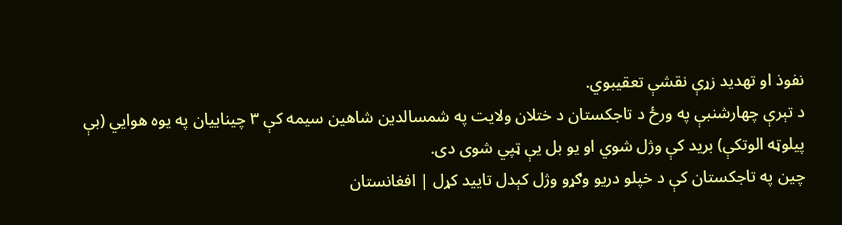نفوذ او تهدید زړې نقشې تعقیبوي.
د تېرې چهارشنبې په ورځ د تاجکستان د ختلان ولایت په شمسالدین شاهین سیمه کې ۳ چیناييان په یوه هوايي (بې پيلوټه الوتکې) برید کې وژل شوي او یو بل یې ټپي شوی دی.
چین په تاجکستان کې د خپلو دریو وګړو وژل کېدل تایید کړل | افغانستان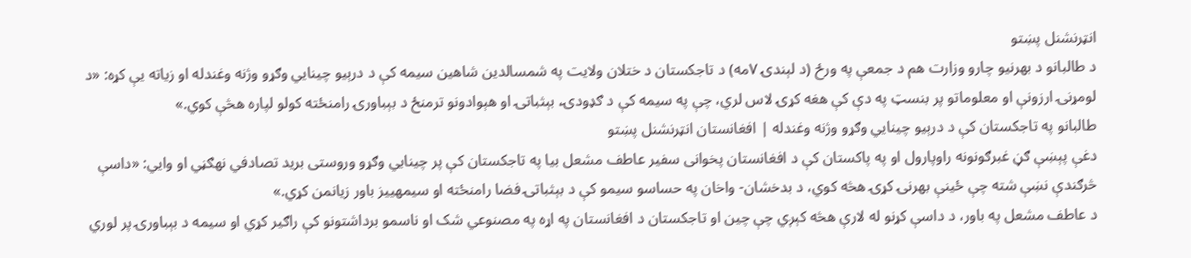انټرنشنل پښتو
د طالبانو د بهرنیو چارو وزارت هم د جمعې په ورځ (د لېندۍ ۷مه) د تاجکستان د ختلان ولایت په شمسالدین شاهین سیمه کې د درېیو چینایي وګړو وژنه وغندله او زیاته یې کړه: «د لومړنۍ ارزونې او معلوماتو پر بنسټ په دې کې هغه کړۍ لاس لري، چې په سیمه کې د ګډودۍ، بېثباتۍ او هېوادونو ترمنځ د بېباورۍ رامنځته کولو لپاره هڅې کوي.»
طالبانو په تاجکستان کې د درېیو چینایي وګړو وژنه وغندله | افغانستان انټرنشنل پښتو
دغې پېښې ګڼ غبرګونونه راوپارول او په پاکستان کې د افغانستان پخوانی سفیر عاطف مشعل بیا په تاجکستان کې پر چینایي وګړو وروستی برید تصادفي نهګڼي او وايي: «داسې څرګندې نښې شته چې ځینې بهرنۍ کړۍ هڅه کوي، د بدخشان- واخان په حساسو سیمو کې د بېثباتۍ فضا رامنځته او سیمهییز باور زیانمن کړي.»
د عاطف مشعل په باور، د داسې کړنو له لارې هڅه کېږي چې چین او تاجکستان د افغانستان په اړه په مصنوعي شک او ناسمو برداشتونو کې راګیر کړي او سیمه د بېباورۍ پر لوري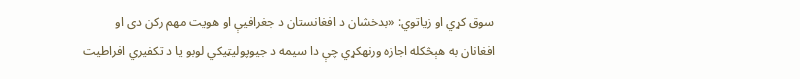سوق کړي او زیاتوي: «بدخشان د افغانستان د جغرافیې او هویت مهم رکن دی او افغانان به هېڅکله اجازه ورنهکړي چې دا سیمه د جیوپولیټیکي لوبو یا د تکفیري افراطیت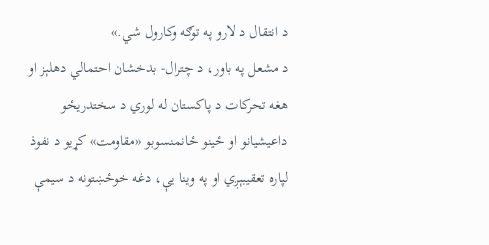د انتقال د لارو په توګه وکارول شي.»
د مشعل په باور، د چترال- بدخشان احتمالي دهلېز او هغه تحرکات د پاکستان له لوري د سختدریځو داعیشیانو او ځینو ځانمنسوبو «مقاومت» کړیو د نفوذ لپاره تعقیبېږي او په وینا یې، دغه خوځښتونه د سیمې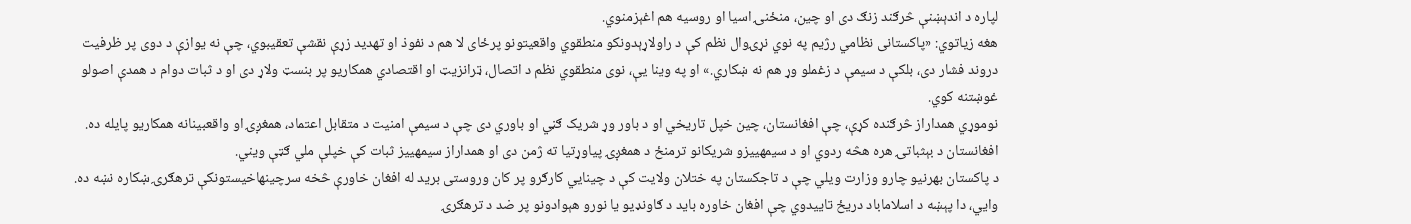لپاره د اندېښنې څرګند زنګ دی او چین، منځنۍ اسیا او روسیه هم اغېزمنوي.
هغه زیاتوي: «پاکستانی نظامي رژیم په نوي نړۍوال نظم کې د راولاړېدونکو منطقوي واقعیتونو پرځای لا هم د نفوذ او تهدید زړې نقشې تعقیبوي، چې نه یوازې د دوی پر ظرفیت دروند فشار دی، بلکې د سیمې د زغملو وړ هم نه ښکاري.» او په وینا یې، نوی منطقوي نظم د اتصال، ټرانزیټ او اقتصادي همکاریو پر بنسټ ولاړ دی او د ثبات دوام د همدې اصولو غوښتنه کوي.
نوموړي همداراز څرګنده کړې، چې افغانستان، چین خپل تاریخي او د باور وړ شریک ګڼي او باوري دی چې د سیمې امنیت د متقابل اعتماد، همغږۍ او واقعبینانه همکاریو پایله ده. افغانستان د بېثباتۍ هره هڅه ردوي او د سیمهییزو شریکانو ترمنځ د همغږۍ پیاوړتیا ته ژمن دی او همداراز سیمهيیز ثبات کې خپلې ملي ګټې ویني.
د پاکستان بهرنيو چارو وزارت ویلي چې د تاجکستان په ختلان ولایت کې د چینایي کارګرو پر کان وروستی برید له افغان خاورې څخه سرچینهاخیستونکې ترهګرۍ ښکاره نښه ده. وایي، دا پېښه د اسلاماباد دریځ تاییدوي چې افغان خاوره باید د ګاونډيو يا نورو هېوادونو پر ضد د ترهګرۍ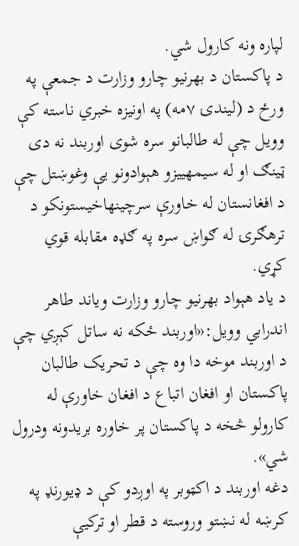لپاره ونه کارول شي.
د پاکستان د بهرنیو چارو وزارت د جمعې په ورځ د (لیندۍ ۷مه) په اونیزه خبري ناسته کې وویل چې له طالبانو سره شوی اوربند نه دی ټينګ او له سيمهييزو هېوادونو یې وغوښتل چې د افغانستان له خاورې سرچينهاخیستونکو د ترهګرۍ له ګواښ سره په ګډه مقابله قوي کړي.
د یاد هېواد بهرنيو چارو وزارت وياند طاهر اندرابي وويل:«اوربند ځکه نه ساتل کېږي چې د اوربند موخه دا وه چې د تحريک طالبان پاکستان او افغان اتباع د افغان خاورې له کارولو څخه د پاکستان پر خاوره بريدونه ودرول شي».
دغه اوربند د اکټوبر په اوږدو کې د ډيورنډ په کرښه له نښتو وروسته د قطر او ترکيې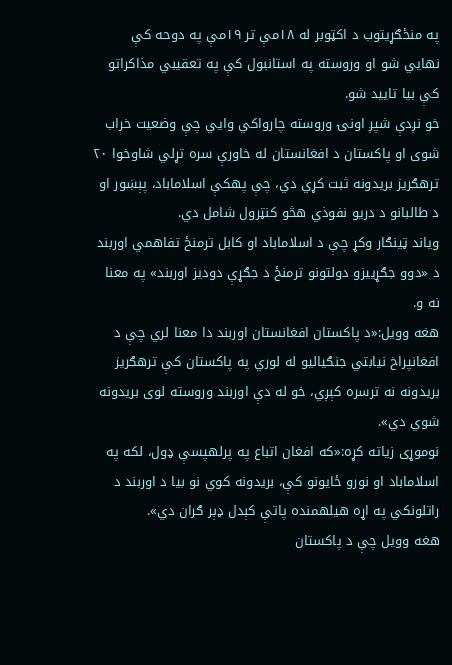په منځګړيتوب د اکټوبر له ۱۸مې تر ۱۹مې په دوحه کې نهايي شو او وروسته په استانبول کې په تعقيبي مذاکراتو کې بیا تایید شو.
خو نږدې شپږ اونۍ وروسته چارواکي وايي چې وضعيت خراب شوی او پاکستان د افغانستان له خاورې سره تړلي شاوخوا ۲۰ ترهګريز بريدونه ثبت کړي دي، چې پهکې اسلاماباد، پېښور او د طالبانو د دریو نفوذي هڅو کنټرول شامل دي.
ویاند ټینګار وکړ چې د اسلاماباد او کابل ترمنځ تفاهمي اوربند د «دوو جګړییزو دولتونو ترمنځ د جګړې دودیز اوربند» په معنا نه و.
هغه وويل:«د پاکستان افغانستان اوربند دا معنا لري چې د افغانپراخ نیابتي جنګیالیو له لوري په پاکستان کې ترهګريز بريدونه نه ترسره کېږي، خو له دې اوربند وروسته لوی بریدونه شوي دي».
نوموړی زیاته کړه:«که افغان اتباع په پرلهپسې ډول، لکه په اسلاماباد او نورو ځایونو کې، بريدونه کوي نو بيا د اوربند د راتلونکي په اړه هيلهمنده پاتې کېدل ډېر ګران دي».
هغه وویل چې د پاکستان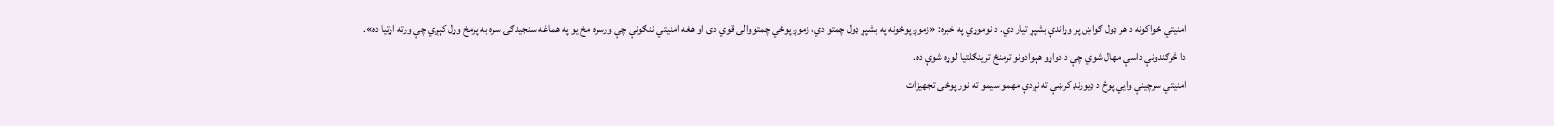امنيتي ځواکونه د هر ډول ګواښ پر وړاندې بشپړ تیار دي. د نوموړي په خبره: «زموږ پوځونه په بشپړ ډول چمتو دي، زموږ پوځي چمتووالی قوي دی او هغه امنیتي ننګونې چې ورسره مخ يو په هماغه سنجيدګۍ سره به پرمخ وړل کېږي چې ورته اړتیا ده».
دا څرګندونې داسې مهال شوي چې د دواړو هېوادونو ترمنځ ترینګلتیا لوړه شوې ده.
امنیتي سرچینې وايي پوځ د ډيورنډ کرښې ته نږدې مهمو سيمو ته نور پوځی تجهيزات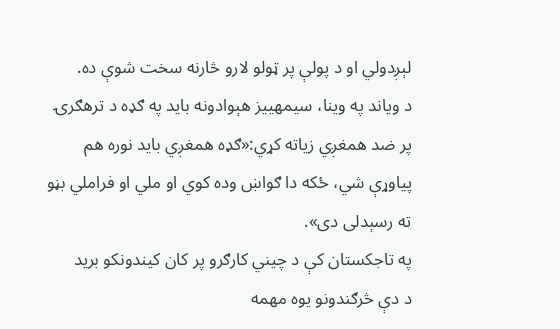لېږدولي او د پولې پر ټولو لارو څارنه سخت شوې ده.
د ویاند په وینا، سیمهییز هېوادونه باید په ګډه د ترهګرۍ پر ضد همغږي زیاته کړي:«ګډه همغږي باید نوره هم پیاوړې شي، ځکه دا ګواښ وده کوي او ملي او فراملي بڼو ته رسېدلی دی».
په تاجکستان کې د چیني کارګرو پر کان کیندونکو برید
د دې څرګندونو یوه مهمه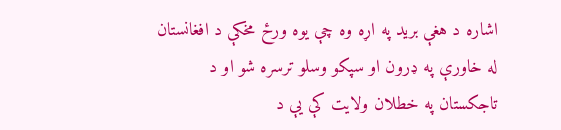اشاره د هغې برید په اړه وه چې یوه ورځ مخکې د افغانستان له خاورې په ډرون او سپکو وسلو ترسره شو او د تاجکستان په خطلان ولایت کې یې د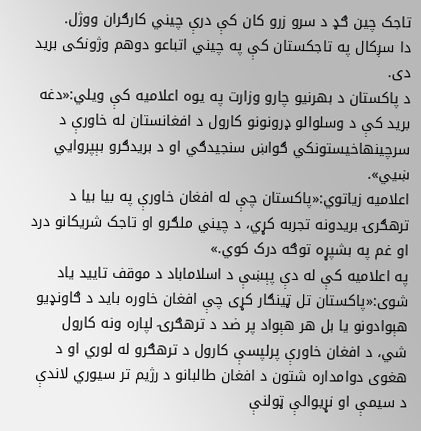تاجک چین ګډ د سرو زرو کان کې درې چیني کارګران ووژل.
دا سږکال په تاجکستان کې په چیني اتباعو دوهم وژونکی برید دی.
د پاکستان د بهرنيو چارو وزارت په یوه اعلامیه کې ویلي:«دغه برید کې د وسلوالو ډرونونو کارول د افغانستان له خاورې د سرچینهاخیستونکي ګواښ سنجیدګي او د بریدګرو بېپروایي ښيي».
اعلامیه زیاتوي:«پاکستان چې له افغان خاورې په بیا بیا د ترهګرۍ بریدونه تجربه کړي، د چیني ملګرو او تاجک شریکانو درد او غم په بشپړه توګه درک کوي.»
په اعلامیه کې له دې پېښې د اسلاماباد د موقف تایید یاد شوی:«پاکستان تل ټینګار کړی چې افغان خاوره باید د ګاونډیو هېوادونو یا بل هر هېواد پر ضد د ترهګرۍ لپاره ونه کارول شي، د افغان خاورې پرلپسې کارول د ترهګرو له لوري او د هغوی دوامداره شتون د افغان طالبانو د رژیم تر سیوري لاندې د سیمې او نړیوالې ټولنې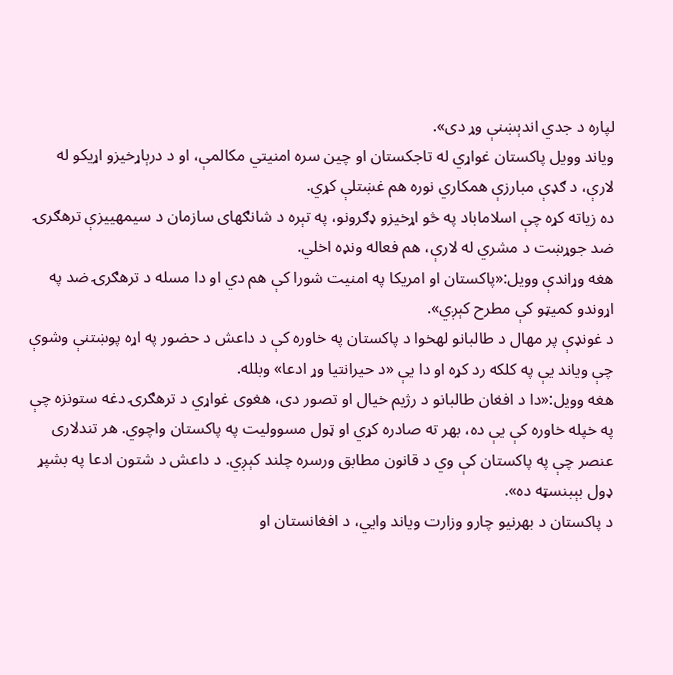لپاره د جدي اندېښنې وړ دی».
ویاند وویل پاکستان غواړي له تاجکستان او چین سره امنیتي مکالمې، او د درېاړخیزو اړیکو له لارې، د ګډې مبارزې همکاري نوره هم غښتلې کړي.
ده زیاته کړه چې اسلاماباد په څو اړخیزو ډګرونو، په تېره د شانګهای سازمان د سیمهییزې ترهګرۍ ضد جوړښت د مشري له لارې، هم فعاله ونډه اخلي.
هغه وړاندې وویل:«پاکستان او امریکا په امنیت شورا کې هم دي او دا مسله د ترهګرۍ ضد په اړوندو کمیټو کې مطرح کېږي».
د غونډې پر مهال د طالبانو لهخوا د پاکستان په خاوره کې د داعش د حضور په اړه پوښتنې وشوې چې ویاند یې په کلکه رد کړه او دا یې «د حیرانتیا وړ ادعا» وبلله.
هغه وویل:«دا د افغان طالبانو د رژیم خیال او تصور دی، هغوی غواړي د ترهګرۍ دغه ستونزه چې په خپله خاوره کې یې ده، بهر ته صادره کړي او ټول مسوولیت په پاکستان واچوي. هر تندلاری عنصر چې په پاکستان کې وي د قانون مطابق ورسره چلند کېږي. د داعش د شتون ادعا په بشپړ ډول بېبنسټه ده».
د پاکستان د بهرنیو چارو وزارت ویاند وايي، د افغانستان او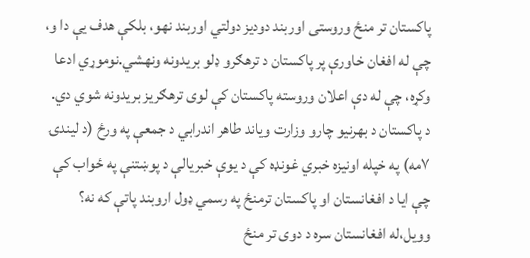پاکستان تر منځ وروستی اوربند دودیز دولتي اوربند نهو، بلکې هدف یې دا و، چې له افغان خاورې پر پاکستان د ترهګرو ډلو بریدونه ونهشي.نوموړي ادعا وکړه، چې له دې اعلان وروسته پاکستان کې لوی ترهګریز بریدونه شوي دي.
د پاکستان د بهرنیو چارو وزارت ویاند طاهر اندرابي د جمعې په ورځ (د لیندۍ ۷مه) په خپله اونیزه خبري غونډه کې د یوې خبریالې د پوښتنې په ځواب کې چې ایا د افغانستان او پاکستان ترمنځ په رسمي ډول اروبند پاتې که نه؟ وویل،له افغانستان سره د دوی تر منځ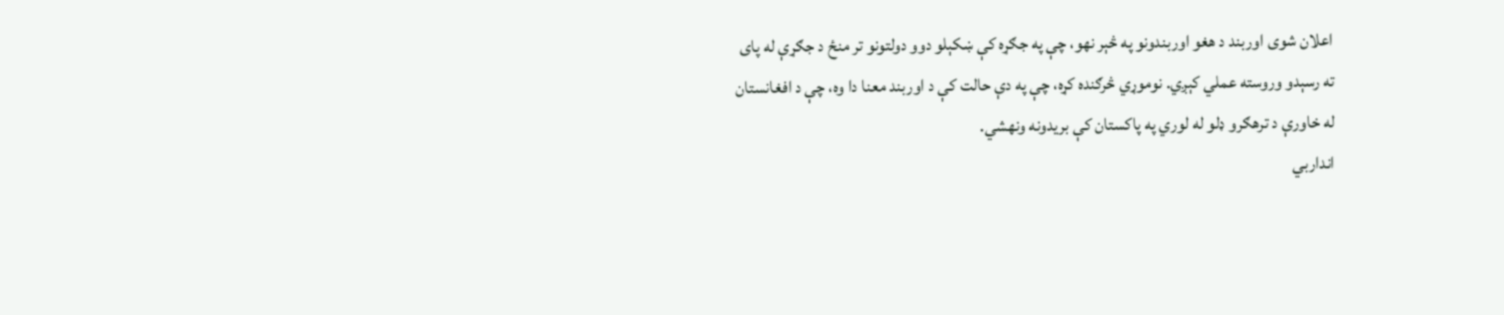اعلان شوی اوربند د هغو اوربندونو په څېر نهو، چې په جګړه کې ښکېلو دوو دولتونو تر منځ د جګړې له پای ته رسېدو وروسته عملي کېږي. نوموړي څرګنده کړه، چې په دې حالت کې د اوربند معنا دا وه، چې د افغانستان له خاورې د ترهګرو ډلو له لوري په پاکستان کې بریدونه ونهشي.
انداربي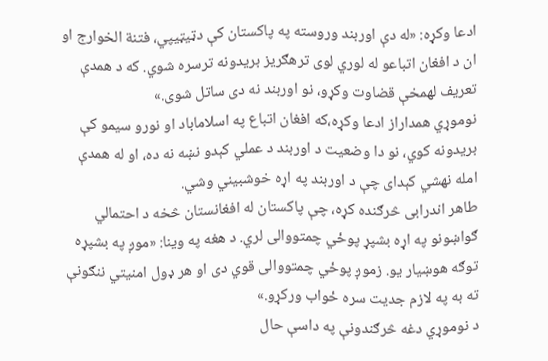ادعا وکړه: «له دې اوربند وروسته په پاکستان کې دټيټيپي، فتنة الخوارج او ان د افغان اتباعو له لوري لوی ترهګریز بریدونه ترسره شوي. که د همدې تعریف لهمخې قضاوت وکړو، نو اوربند نه دی ساتل شوی.»
نوموړي همداراز ادعا وکړه،که افغان اتباع په اسلاماباد او نورو سیمو کې بریدونه کوي، نو دا وضعیت د اوربند د عملي کېدو نښه نه ده، او له همدې امله نهشي کېدای چې د اوربند په اړه خوشبیني وشي.
طاهر اندرابی څرګنده کړه، چې پاکستان له افغانستان څخه د احتمالي ګواښونو په اړه بشپړ پوځي چمتووالی لري. د هغه په وینا: «موږ په بشپړه توګه هوښیار یو. زموږ پوځي چمتووالی قوي دی او هر ډول امنیتي ننګونې ته به په لازم جديت سره ځواب ورکړو.»
د نوموړي دغه څرګندونې په داسې حال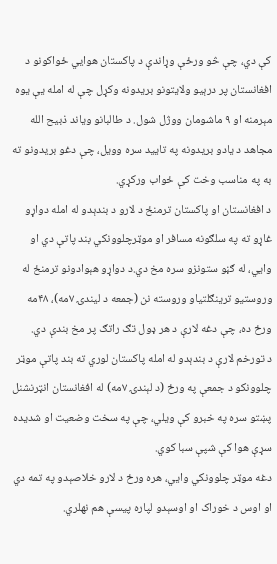کې دي، چې څو ورځې وړاندې د پاکستان هوايي ځواکونو د افغانستان پر درېیو ولایتونو بریدونه وکړل چې له امله یې یوه مېرمنه او ۹ ماشومان ووژل شول. د طالبانو ویاند ذبیح الله مجاهد د یادو بریدونه په تایید سره وویل، چې دغو بریدونو ته به په مناسب وخت کې ځواب ورکړي.
د افغانستان او پاکستان ترمنځ د لارو د بندېدو له امله دواړو غاړو ته په سلګونه مسافر او موټرچلوونکي بند پاتې دي او وایي، له ګڼو ستونزو سره مخ دي.د دواړو هېوادونو ترمنځ له وروستیو ترینګلتیاو وروسته نن (جمعه د لیندۍ ۷مه)، ۴۸مه ورځ ده، چې دغه لارې د هر ډول تګ راتګ پر مخ بندې دي.
د تورخم لارې د بندېدو له امله پاکستان لوري ته بند پاتې موټر چلوونکو د جمعې په ورځ (د لېندۍ ۷مه) له افغانستان انټرنشنل پښتو سره په خبرو کې ویلي، چې په سخت وضعیت او شدیده سړې هوا کې شپې سبا کوي.
دغه موټر چلوونکي وايي، هره ورځ د لارو خلاصېدو په تمه دي او اوس د خوراک او اوسېدو لپاره پیسې هم نهلري.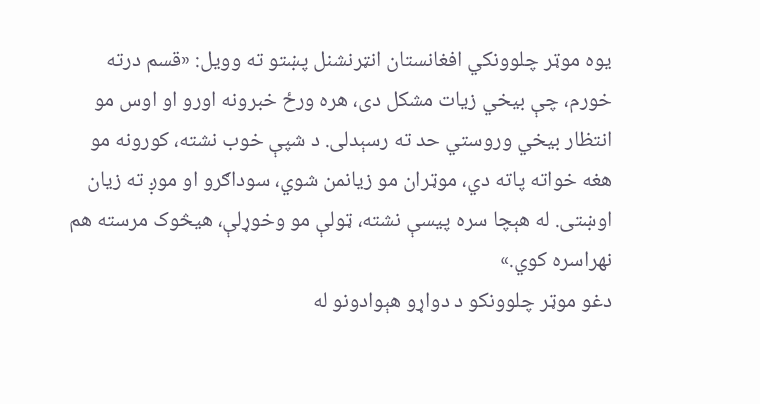یوه موټر چلوونکي افغانستان انټرنشنل پښتو ته وویل: «قسم درته خورم، چې بیخي زیات مشکل دی، هره ورځ خبرونه اورو او اوس مو انتظار بیخي وروستي حد ته رسېدلی. د شپې خوب نشته، کورونه مو هغه خواته پاته دي، موټران مو زیانمن شوي، سوداګرو او موږ ته زیان اوښتی. له هېچا سره پیسې نشته، ټولې مو وخوړلې، هیڅوک مرسته هم نهراسره کوي.»
دغو موټر چلوونکو د دواړو هېوادونو له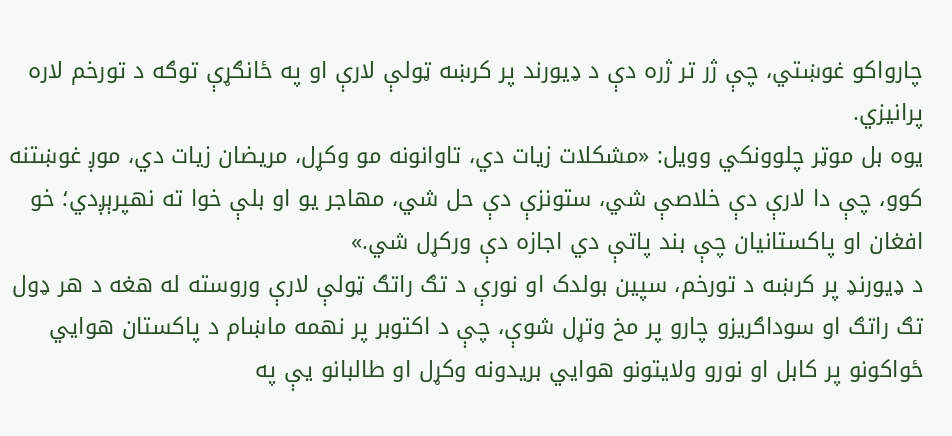چارواکو غوښتي، چې ژر تر ژره دې د ډيورند پر کرښه ټولې لارې او په ځانګړې توګه د تورخم لاره پرانیزي.
یوه بل موټر چلوونکي وویل: «مشکلات زیات دي، تاوانونه مو وکړل، مریضان زیات دي، موږ غوښتنه کوو، چې دا لارې دې خلاصې شي، ستونزې دې حل شي، مهاجر یو او بلې خوا ته نهپرېږدي؛ خو افغان او پاکستانیان چې بند پاتې دي اجازه دې ورکړل شي.»
د ډیورنډ پر کرښه د تورخم، سپین بولدک او نورې د تګ راتګ ټولې لارې وروسته له هغه د هر ډول تګ راتګ او سوداګریزو چارو پر مخ وتړل شوې، چې د اکتوبر پر نهمه ماښام د پاکستان هوايي ځواکونو پر کابل او نورو ولایتونو هوايي بریدونه وکړل او طالبانو یې په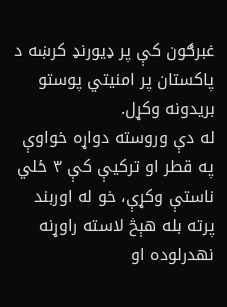غبرګون کې پر ډیورنډ کرښه د پاکستان پر امنیتي پوستو بریدونه وکړل.
له دې وروسته دواړه خواوې په قطر او ترکیې کې ۳ ځلي ناستې وکړې، خو له اوربند پرته بله هېڅ لاسته راوړنه نهدرلوده او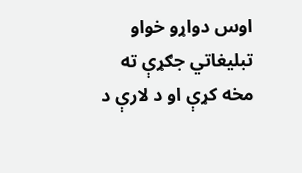اوس دواړو خواو تبلیغاتي جګړې ته مخه کړې او د لارې د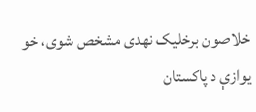خلاصون برخلیک نهدی مشخص شوی، خو یوازې د پاکستان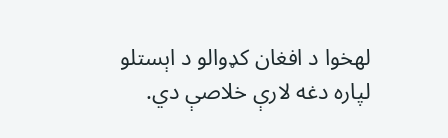لهخوا د افغان کډوالو د اېستلو لپاره دغه لارې خلاصې دي.